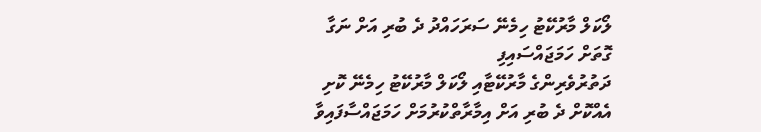ލޯކަލް މާރުކޭޓު ހިމެނޭ ސަރަހައްދު ދެ ބުރި އަށް ނަގާ ގޮތަށް ހަމަޖައްސައިފި
ދަތުރުވެރިންގެ މާރުކޭޓާއި ލޯކަލް މާރުކޭޓު ހިމެނޭ ކޮށި އެއްކޮށް ދެ ބުރި އަށް އިމާރާތްކުރުމަށް ހަމަޖައްސާފައިވާ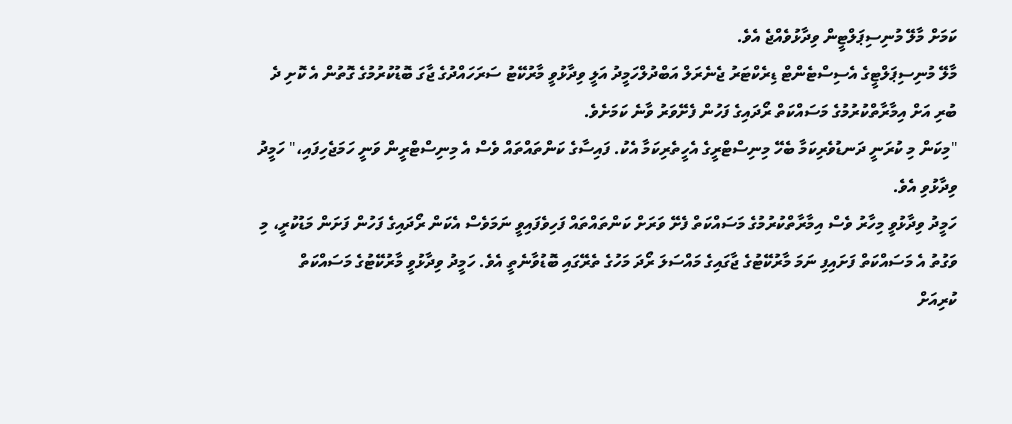ކަމަށް މާލޭ މުނިސިޕަލްޓީން ވިދާޅުވެއްޖެ އެވެ.
މާލޭ މުނިސިޕަލްޓީގެ އެސިސްޓެންޓް ޑިރެކްޓަރު ޖެނެރަލް އަބްދުލްހަމީދު އަލީ ވިދާޅުވީ މާރުކޭޓު ސަރަހައްދުގެ ޖާގަ ބޮޑުކުރުމުގެ ގޮތުން އެ ކޮށި ދެ ބުރި އަށް އިމާރާތްކުރުމުގެ މަސައްކަތް ރޯދައިގެ ފަހުން ފެށޭވަރު ވާނެ ކަމަށެވެ.
"މިކަން މި ކުރަނީ ދަނޑުވެރިކަމާ ބެހޭ މިނިސްޓްރީގެ އެހީތެރިކަމާ އެކު. ފައިސާގެ ކަންތައްތައް ވެސް އެ މިނިސްޓްރީން ވަނީ ހަމަޖެހިފައި،" ހަމީދު ވިދާޅުވި އެވެ.
ހަމީދު ވިދާޅުވީ މިހާރު ވެސް އިމާރާތްކުރުމުގެ މަސައްކަތް ފެށޭ ވަރަށް ކަންތައްތައް ފަހިވެފައިވީ ނަމަވެސް އެކަން ރޯދައިގެ ފަހުން ފަށަން މަޑުކުރީ، މި ވަގުތު އެ މަސައްކަތް ފަށައިފި ނަމަ މާރުކޭޓުގެ ޖާގައިގެ މައްސަލަ ރޯދަ މަހުގެ ތެރޭގައި ބޮޑުވާނެތީ އެވެ. ހަމީދު ވިދާޅުވީ މާރުކޭޓުގެ މަސައްކަތް ކުރިއަށް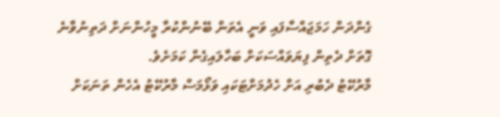ގެންދަން ހަމަޖައްސާފައި ވަނީ އެތަން ބޭނުންކުރާ މީހުންނަށް ދަތިނުވާނެ ގޮތަށް ދެތިން ފިޔަވައްސަކަށް ބަހާލައިގެން ކަމަށެވެ.
މާރުކޭޓު ދެބުރި އަށް ހެދުމަށްޓަކައި ވަޅޯމަސް މާރުކޭޓު އެހެން ތަނަކަށް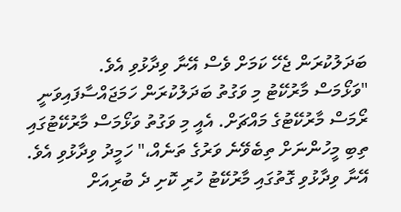ބަދަލުކުރަން ޖެހޭ ކަމަށް ވެސް އޭނާ ވިދާޅުވި އެވެ.
"ވަޅޯމަސް މާރުކޭޓު މި ވަގުތު ބަދަލުކުރަން ހަމަޖައްސާފައިވަނީ ރޯމަސް މާރުކޭޓުގެ މައްޗަށް. އެއީ މި ވަގުތު ވަޅޯމަސް މާރުކޭޓުގައި ތިބި މީހުންނަށް ތިބެވޭނެ ވަރުގެ ތަނެއް،" ހަމީދު ވިދާޅުވި އެވެ.
އޭނާ ވިދާޅުވި ގޮތުގައި މާރުކޭޓު ހުރި ކޮށި ދެ ބުރިއަށް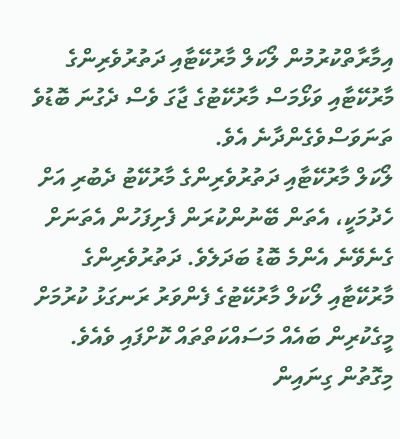އިމާރާތްކުރުމުން ލޯކަލް މާރުކޭޓާއި ދަތުރުވެރިންގެ މާރުކޭޓާއި ވަޅޯމަސް މާރުކޭޓުގެ ޖާގަ ވެސް ދެގުނަ ބޮޑުވެ ތަނަވަސްވެގެންދާނެ އެވެ.
ލޯކަލް މާރުކޭޓާއި ދަތުރުވެރިންގެ މާރުކޭޓު ދެބުރި އަށް ހެދުމަކީ، އެތަން ބޭނުންކުރަން ފެށިފަހުން އެތަނަށް ގެނެވޭނެ އެންމެ ބޮޑު ބަދަލެވެ. ދަތުރުވެރިންގެ މާރުކޭޓާއި ލޯކަލް މާރުކޭޓުގެ ފެންވަރު ރަނގަޅު ކުރުމަށް މީގެކުރިން ބައެއް މަސައްކަތްތައް ކޮށްފައި ވެއެވެ. މިގޮތުން ގިނައިން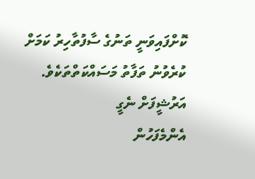ކޮށްފައިވަނީ ތަނުގެ ސާފުތާހިރު ކަމަށް ކުރެވުނު ތަފާތު މަސައްކަތްތަކެވެ.
އަރުޝީފަށް ނެގީ
އެންމެފަހުން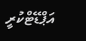އަޕްޑޭޓްކުރީ